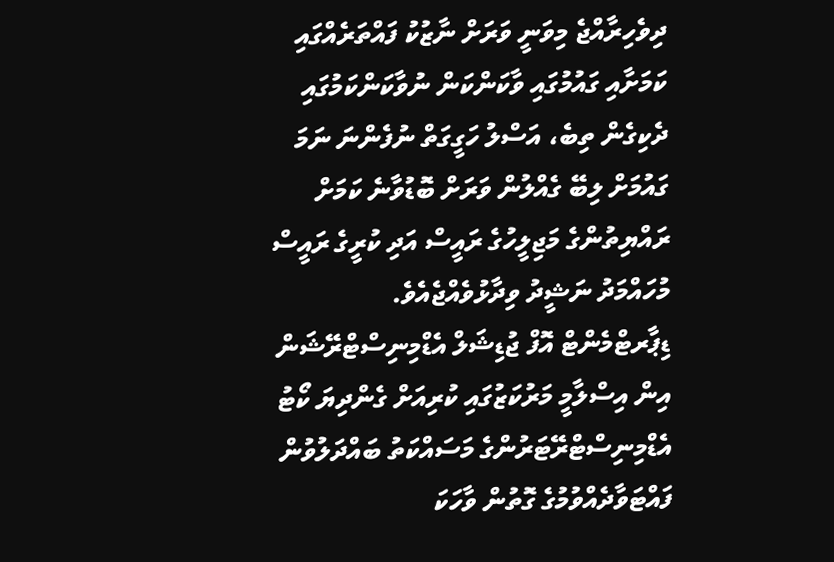ދިވެހިރާއްޖެ މިވަނީ ވަރަށް ނާޒުކު ފައްތަރެއްގައި ކަމަށާއި ގައުމުގައި ވާކަންކަން ނުވާކަންކަމުގައި ދެކިގެން ތިބެ، އަސްލު ހަގީގަތް ނުފެންނަ ނަމަ ގައުމަށް ލިބޭ ގެއްލުން ވަރަށް ބޮޑުވާނެ ކަމަށް ރައްޔިތުންގެ މަޖިލީހުގެ ރައީސް އަދި ކުރީގެ ރައީސް މުހައްމަދު ނަޝީދު ވިދާޅުވެއްޖެއެވެ.
ޑިޕާރޓްމެންޓް އޮފް ޖުޑިޝަލް އެޑްމިނިސްޓްރޭޝަން އިން އިސްލާމީ މަރުކަޒުގައި ކުރިއަށް ގެންދިޔަ ކޯޓު އެޑްމިނިސްޓްރޭޓަރުންގެ މަސައްކަތު ބައްދަލުވުން ފައްޓަވާދެއްވުމުގެ ގޮތުން ވާހަކަ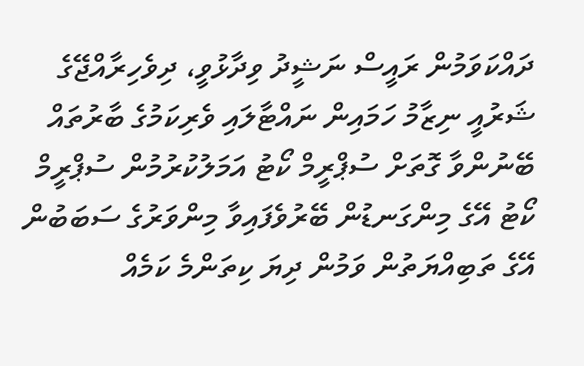ދައްކަވަމުން ރައީސް ނަޝީދު ވިދާޅުވީ، ދިވެހިރާއްޖޭގެ ޝަރުއީ ނިޒާމު ހަމައިން ނައްޓާލައި ވެރިކަމުގެ ބާރުތައް ބޭނުންވާ ގޮތަށް ސުޕްރީމް ކޯޓު އަމަލުކުރުމުން ސުޕްރީމް ކޯޓު އޭގެ މިންގަނޑުން ބޭރުވެފައިވާ މިންވަރުގެ ސަބަބުން އޭގެ ތަބިއްޔަތުން ވަމުން ދިޔަ ކިތަންމެ ކަމެއް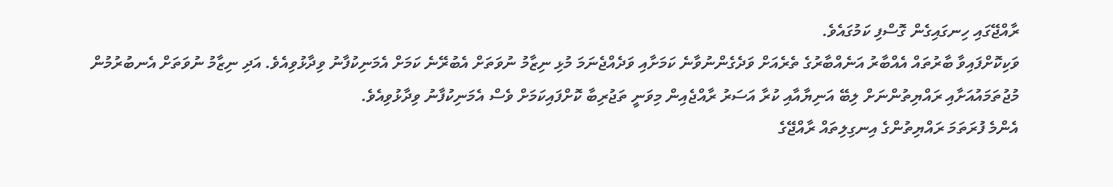ރާއްޖޭގައި ހިނގައިގެން ގޮސްފި ކަމުގައެވެ.
ވަކިކޮށްފައިވާ ބާރުތައް އެއްބާރު އަނެއްބާރުގެ ތެރެއަށް ވަދެގެންނުވާނެ ކަމަށާއި ވަދެއްޖެނަމަ މުޅި ނިޒާމު ނުވަތަށް އެބުރޭނެ ކަމަށް އެމަނިކުފާނު ވިދާޅުވިއެވެ. އަދި ނިޒާމު ނުވަތަށް އެނބުރުމުން މުޖުތަމައުއަށާއި ރައްޔިތުންނަށް ލިބޭ އަނިޔާއާއި ކުރާ އަސަރު ރާއްޖެއިން މިވަނީ ތަޖުރިބާ ކޮށްފައިކަމަށް ވެސް އެމަނިކުފާނު ވިދާޅުވިއެވެ.
އެންމެ ފުރަތަމަ ރައްޔިތުންގެ އިނގިލިތައް ރާއްޖޭގެ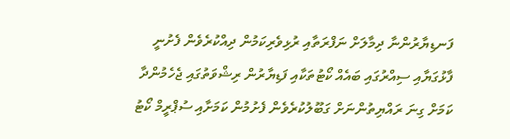ފަނޑިޔާރުންނާ ދިމާލަށް ނަފްރަތާއި ރުޅިވެރިކަމުން ދިއްކުރެވެން ފެށުނީ ފާޅުގަޔާއި ސިއްރުގައި ބައެއް ކޯޓުތަކާއި ފަޑިޔާރުން ރިޝްވަތުގައި ޖެހެމުންދާ ކަމަށް ގިނަ ރައްޔިތުންނަށް ގަބޫލުކުރެވެން ފެށުމުން ކަމަށާއި ސުޕްރީމް ކޯޓު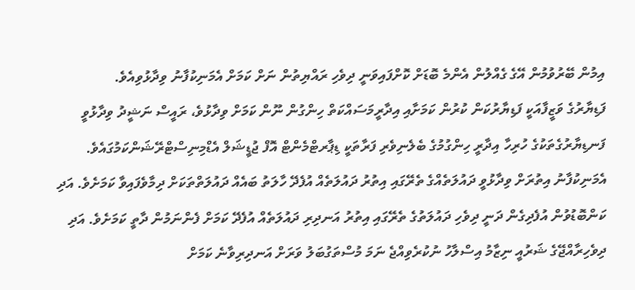އިމުން ބޭރުވުމުން އޭގެ ގެއްލުން އެންމެ ބޮޑަށް ކޮށްފައިވަނީ ދިވެހި ރައްޔިތުން ނަށް ކަމަށް އެމަނިކުފާނު ވިދާޅުވިއެވެ.
ފަޑިޔާރުގެ ވަޒީފާއަކީ ފަޑިޔާރުކަން ކުރުން ކަމަށާއި އިދާރީމަސައްކަތް ހިންގުން ނޫން ކަމަށް ވިދާޅުވެ، ރައީސް ނަޝީދު ވިދާޅުވީ ފަނޑިޔާރުގެތަކުގެ ހުރިހާ އިދާރީ ހިންގުމުގެ ބެލެނިވެރި ފަރާތަކީ ޑިޕާރޓްމެންޓް އޮފް ޖުޑީޝަލް އެޑްމިނިސްޓްރޭޝަންކަމުގައެވެ.
އެމަނިކުފާނު އިތުރަށް ވިދާޅުވީ ދައުލަތެއްގެ ތެރޭގައި އިތުރު ދައުލަތެއް އުފެދޭ ހާލަތު ބައެއް ދައުލަތްތަކަށް ދިމާވެފައިވާ ކަމަށެވެ. އަދި ކަންބޮޑުވުން އުފެދިގެން ދަނީ ދިވެހި ދައުލަތުގެ ތެރޭގައި އިތުރު އަނދިރި ދައުލަތެއް އުފެދޭ ކަމަށް ފެންނަމުން ދާތީ ކަމަށެވެ. އަދި ދިވެހިރާއްޖޭގެ ޝަރުއީ ނިޒާމު އިސްލާހު ނުކުރެވިއްޖެ ނަމަ މުސްތަގުބަލު ވަރަށް އަނދިރިވާނެ ކަމަށް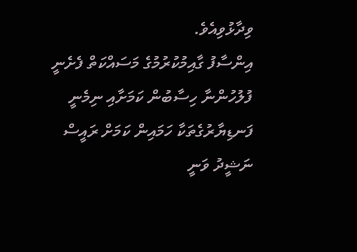ވިދާޅުވިއެވެ.
އިންސާފު ގާއިމުކުރުމުގެ މަސައްކަތް ފެށެނީ ފުލުހުންނާ ހިސާބުން ކަމަށާއި ނިމެނީ ފަނޑިޔާރުގެތަކާ ހަމައިން ކަމަށް ރައީސް ނަޝީދު ވަނީ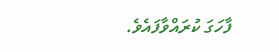ފާހަގަ ކުރައްވާފައެވެ.